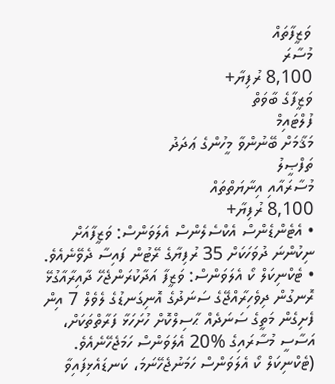ވަޒީފާތައް
މުސާރަ
8,100 ރުފިޔާ+
ވަޒީފާގެ ބާވަތް
ފުލްޓައިމް
މަޤާމަށް ބޭނުންވާ މީހުންގެ ޢަދަދު
ތަފްޞީލު
މުސާރައާއި އިނާޔަތްތައް
8,100 ރުފިޔާ+
• އެޓެންޑެންސް އެކްސެލެންސް އެލަވަންސް: ވަޒީފާއަށް ނިކުންނަ ދުވަހަކަށް 35 ރުފިޔާގެ ރޭޓުން ފައިސާ ދެވޭނެއެވެ.
• ޓެކްނިކަލް ކޯ އެލަވަންސް: ވަޒީފާ އަދާކުރަންޖެހޭ ދާއިރާއާގުޅޭ ރޮނގުން ދިވެހިރާއްޖޭގެ ސަނަދުގެ އޮނިގަނޑުގެ ލެވެލް 7 އިން ފެށިގެން މަތީގެ ސަނަދެއް ޙާސިލްކޮށް ހުށަހަޅާ ފަރާތްތަކަށް، އަސާސީ މުސާރައިގެ %20 އެލަވަންސް ހަމަޖެހޭނެއެވެ.
(ޓެކްނިކަލް ކޯ އެލަވަންސް ހަމަނުޖެހޭނަމަ، ކަނޑައެޅިފައިވާ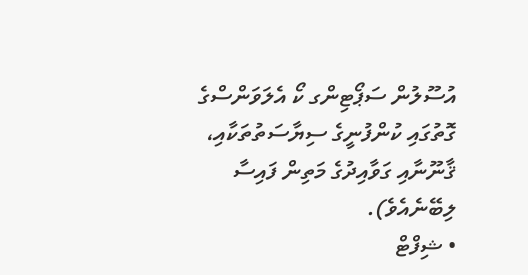އުސޫލުން ސަޕޯޓިންގ ކޯ އެލަވަންސްގެ ގޮތުގައި ކުންފުނީގެ ސިޔާސަތުތަކާއި، ޤާނޫނާއި ގަވާއިދުގެ މަތިން ފައިސާ ލިބޭނެއެވެ).
• ޝިފްޓް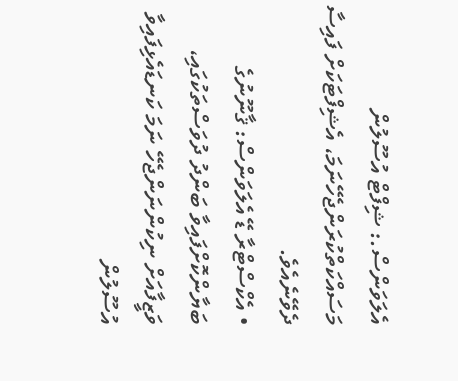އެލަވަންސް.: ޝިފްޓް އުސޫލުން މަސައްކަތްކުރަންޖެހޭނަމަ، އެޝިފްޓަކަށް ފައިސާ ދެވޭނެއެވެ.
• އެކްސްޓްރާ ޑޭ އެލަވަންސް: ޤާނޫނުގެ ބަޔާންކޮށްފައިވާ ބަންދު ދުވަސްތަކުގައި، ވަޒީފާއަށް ނިކުންނަންޖެހޭ ނަމަ ކަނޑައެޅިފައިވާ އުސޫލުން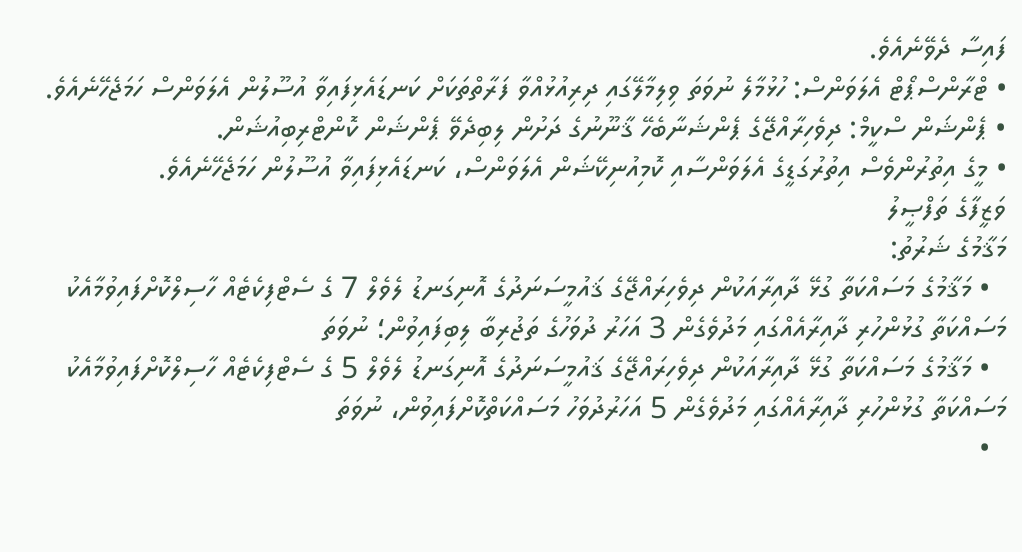ފައިސާ ދެވޭނެއެވެ.
• ޓްރާންސްޕޯޓް އެލަވަންސް: ހުޅުމާލެ ނުވަތަ ވިލިމާލޭގައި ދިރިއުޅުއްވާ ފަރާތްތަކަށް ކަނޑައެޅިފައިވާ އުސޫލުން އެލަވަންސް ހަމަޖެހޭނެއެވެ.
• ޕެންޝަން ސްކީމް: ދިވެހިރާއްޖޭގެ ޕެންޝަނާބެހޭ ޤާނޫނުގެ ދަށުން ލިބިދެވޭ ޕެންޝަން ކޮންޓްރިބިއުޝަން.
• މީގެ އިތުރުންވެސް އިތުރުގަޑީގެ އެލަވަންސާއި ކޮމިއުނިކޭޝަން އެލަވަންސް، ކަނޑައެޅިފައިވާ އުސޫލުން ހަމަޖެހޭނެއެވެ.
ވަޒީފާގެ ތަފްޞީލު
މަޤާމުގެ ޝަރުތު:
  • މަޤާމުގެ މަސައްކަތާ ގުޅޭ ދާއިރާއަކުން ދިވެހިރައްޖޭގެ ޤައުމީސަނަދުގެ އޮނިގަނޑު ލެވެލް 7 ގެ ސެޓްފިކެޓެއް ހާސިލްކޮށްފައިވުމާއެކު މަސައްކަތާ ގުޅުންހުރި ދާއިރާއެއްގައި މަދުވެގެން 3 އަހަރު ދުވަހުގެ ތަޖުރިބާ ލިބިފައިވުން؛ ނުވަތަ
  • މަޤާމުގެ މަސައްކަތާ ގުޅޭ ދާއިރާއަކުން ދިވެހިރައްޖޭގެ ޤައުމީސަނަދުގެ އޮނިގަނޑު ލެވެލް 5 ގެ ސެޓްފިކެޓެއް ހާސިލްކޮށްފައިވުމާއެކު މަސައްކަތާ ގުޅުންހުރި ދާއިރާއެއްގައި މަދުވެގެން 5 އަހަރުދުވަހު މަސައްކަތްކޮށްފައިވުން، ނުވަތަ
  •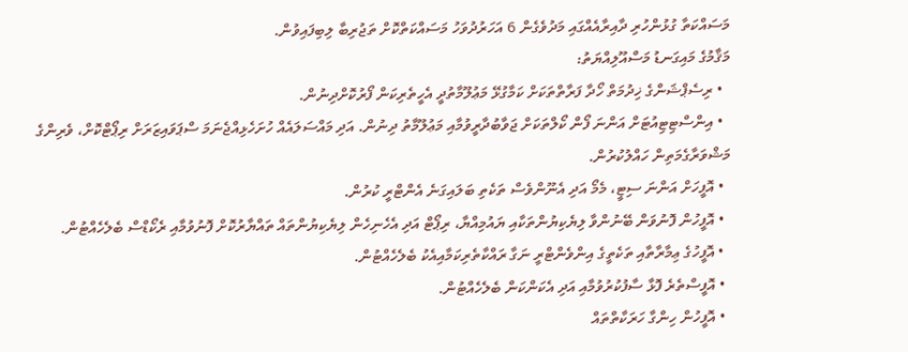މަސައްކަތާ ގުޅުންހުރި ދާއިރާއެއްގައި މަދުވެގެން 6 އަހަރުދުވަހު މަސައްކަތްކޮށް ތަޖުރިބާ ލިބިފައިވުން.
މަޤާމުގެ މައިގަނޑު މަސްއޫލިއްޔަތު:
  • ރިސެޕްޝަންގެ ޚިދުމަތް ހޯދާ ފަރާތްތަކަށް ކަމާގުޅޭ މަޢުލޫމާތުދީ އެހީތެރިކަން ފޯރުކޮށްދިނުން.
  • އިންސްޓިޓިއުޓަށް އަންނަ ފޯން ކޯލްތަކަށް ޖަވާބުދާރީވުމާއި މަޢުލޫމާތު ދިނުން. އަދި މައްސަލައެއް ހުށަހެޅިއްޖެނަމަ ސްޕަވައިޒަރަށް ރިޕޯޓްކޮށް، ވެރިންގެ މަޝްވަރާގެމަތިން ހައްލުކުރުން.
  • އޮފީހަށް އަންނަ ސިޓީ، މެމޯ އަދި އެނޫންވެސް ތަކެތި ބަލައިގަނެ އެންޓްރީ ކުރުން.
  • އޮފީހުން ފޮނުވަން ބޭނުންވާ ލިޔެކިޔުންތަކާއި ޔައުމިއްޔާ، ރިޕޯޓް އަދި އެހެނިހެން ލިޔެކިޔުންތައް ތައްޔާރުކޮށް ފޮނުވުމާއި ރެކޯޑްސް ބެލެހެއްޓުން.
  • އޮފީހުގެ ޢިމާރާތާއި ތަކެތީގެ އިންވެންޓްރީ ނަގާ ރައްކާތެރިކަމާއިއެކު ބެލެހެއްޓުން.
  • އޮފީސްތެރެ ފޮޅާ ސާފުކުރުވުމާއި އަދި އެކަންކަން ބެލެހެއްޓުން.
  • އޮފީހުން ހިންގާ ހަރަކާތްތައް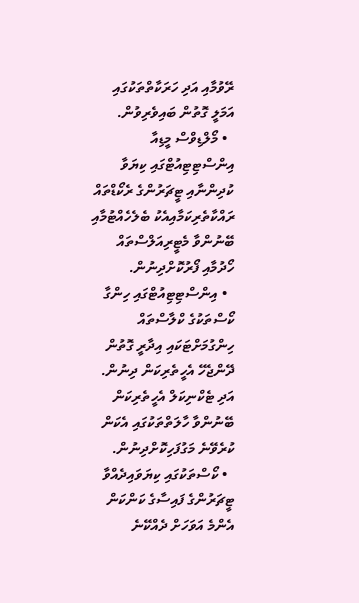ރޭވުމާއި އަދި ހަރަކާތްތަކުގައި އަމަލީ ގޮތުން ބައިވެރިވުން.
  • މޯލްޑިވްސް މީޑިއާ އިންސްޓިޓިއުޓްގައި ކިޔަވާ ކުދިންނާއި ޓީޗަރުންގެ ރެކޯޑްތައް ރައްކާތެރިކަމާއިއެކު ބެލެހެއްޓުމާއި ބޭނުންވާ މެޓީރިއަލްސްތައް ހޯދުމާއި ފޯރުކޮށްދިނުން.
  • އިންސްޓިޓިއުޓްގައި ހިންގާ ކޯސްތަކުގެ ކްލާސްތައް ހިންގުމަށްޓަކައި އިދާރީ ގޮތުން ދޭންޖެހޭ އެހީތެރިކަން ދިނުން. އަދި ޓެކްނިކަލް އެހީތެރިކަން ބޭނުންވާ ހާލަތްތަކުގައި އެކަން ކުރެވޭނެ މަގުފަހިކޮށްދިނުން.
  • ކޯސްތަކުގައި ކިޔަވައިދެއްވާ ޓީޗަރުންގެ ފައިސާގެ ކަންކަން އެންމެ އަވަހަށް ދެއްކޭނެ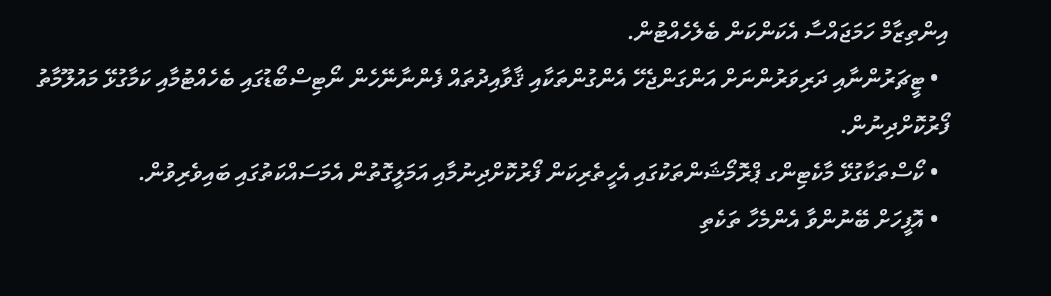އިންތިޒާމް ހަމަޖައްސާ އެކަންކަން ބެލެހެއްޓުން.
  • ޓީޗަރުންނާއި ދަރިވަރުންނަށް އަންގަންޖެހޭ އެންގުންތަކާއި ޤާވާއިދުތައް ފެންނާނޭހެން ނޯޓިސްބޯޑުގައި ބެހެއްޓުމާއި ކަމާގުޅޭ މައުލޫމާތު ފޯރުކޮށްދިނުން.
  • ކޯސްތަކާގުޅޭ މާކެޓިންގ ޕްރޮމޯޝަންތަކުގައި އެހީތެރިކަން ފޯރުކޮށްދިނުމާއި އަމަލީގޮތުން އެމަސައްކަތުގައި ބައިވެރިވުން.
  • އޮފީހަށް ބޭނުންވާ އެންމެހާ ތަކެތި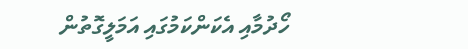ހޯދުމާއި އެކަންކަމުގައި އަމަލީގޮތުން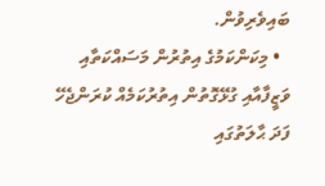ބައިވެރިވުން.
  • މިކަންކަމުގެ އިތުރުން މަސައްކަތާއި ވަޒީފާއާއި ގުޅޭގޮތުން އިތުރުކަމެއް ކުރަންޖެހޭ ފަދަ ޙާލަތުގައި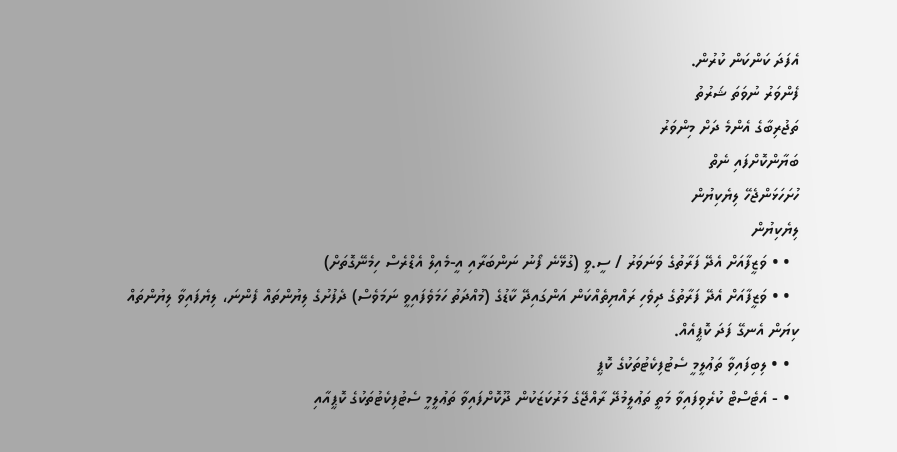އެފަދަ ކަންކަން ކުރުން.
ފެންވަރު ނުވަތަ ޝަރުތު
ތަޖުރިބާގެ އެންމެ ދަށް މިންވަރު
ބަޔާންކޮށްފައި ނެތް
ހުށަހަޅަންޖެހޭ ލިޔެކިޔުން
ލިޔެކިޔުން
  • • ވަޒީފާއަށް އެދޭ ފަރާތުގެ ވަނަވަރު / ސީ.ވީ (ގުޅޭނެ ފޯނު ނަންބަރާއި އީ-މެއިލް އެޑްރެސް ހިމެނޭގޮތަށް)
  • • ވަޒީފާއަށް އެދޭ ފަރާތުގެ ދިވެހި ރައްޔިތެއްކަން އަންގައިދޭ ކާޑުގެ (މުއްދަތު ހަމަވެފައިވީ ނަމަވެސް) ދެފުށުގެ ލިޔުންތައް ފެންނަ، ލިޔެފައިވާ ލިޔުންތައް ކިޔަން އެނގޭ ފަދަ ކޮޕީއެއް.
  • • ލިބިފައިވާ ތަޢުލީމީ ސެޓުފިކެޓުތަކުގެ ކޮޕީ
  • - އެޓެސްޓް ކުރެވިފައިވާ މަތީ ތަޢުލީމުދޭ ރާއްޖޭގެ މަރުކަޒަކުން ދޫކޮށްފައިވާ ތަޢުލީމީ ސެޓުފިކެޓުތަކުގެ ކޮޕީއާއި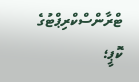ޓްރާންސްކްރިޕްޓުގެ ކޮޕީ؛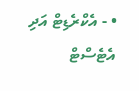• - އެކްރެޑިޓް އަދި އެޓެސްޓް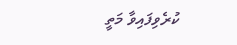ކުރެވިފައިވާ މަތީ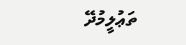ތަޢުލީމުދޭ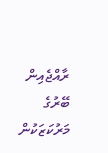ރާއްޖެއިން ބޭރުގެ މަރުކަޒަކުން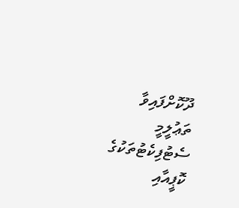ދޫކޮށްފައިވާ ތަޢުލީމީ ސެޓުފިކެޓުތަކުގެ ކޮޕީއާއި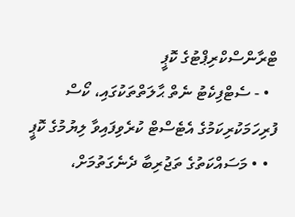ޓްރާންސްކްރިޕްޓުގެ ކޮޕީ
  • - ސެޓްފިކެޓު ނެތް ޙާލަތްތަކުގައި، ކޯސް ފުރިހަމަކުރިކަމުގެ އެޓެސްޓް ކުރެވިފައިވާ ލިޔުމުގެ ކޮޕީ
  • • މަސައްކަތުގެ ތަޖުރިބާ ދެނެގަތުމަށް،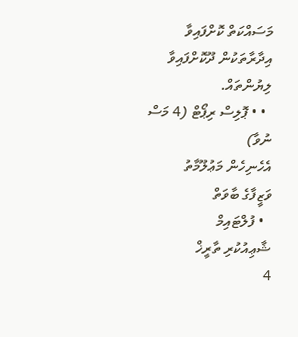މަސައްކަތް ކޮށްފައިވާ އިދާރާތަކުން ދޫކޮށްފައިވާ ލިޔުންތައް.
  • • ޕޮލިސް ރިޕޯޓް (4 މަސް ނުވާ)
އެހެނިހެން މަޢުލޫމާތު
ވަޒީފާގެ ބާވަތް
  • ފުލްޓައިމް
ޝާޢިއުކުރި ތާރީޚް
4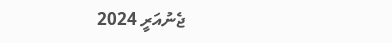ޖެނުއަރީ 2024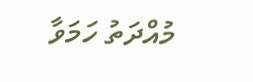މުއްދަތު ހަމަވާ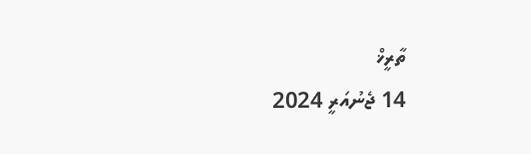ތާރީޚް
14 ޖެނުއަރީ 2024